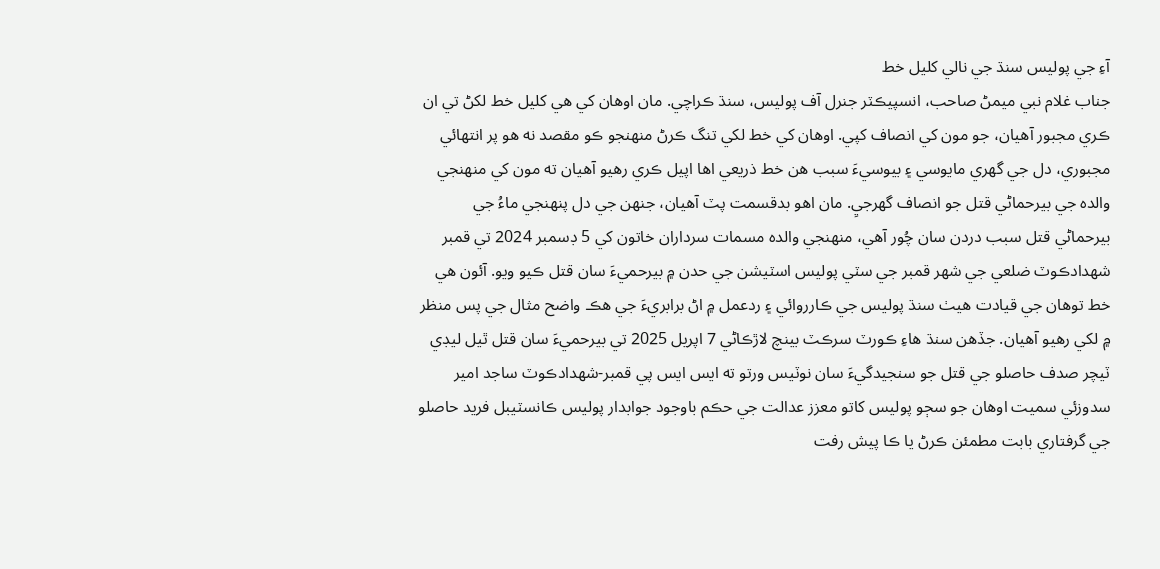آءِ جي پوليس سنڌ جي نالي کليل خط
جناب غلام نبي ميمڻ صاحب، انسپيڪٽر جنرل آف پوليس، سنڌ ڪراچي. مان اوهان کي هي کليل خط لکڻ تي ان ڪري مجبور آهيان، جو مون کي انصاف کپي. اوهان کي خط لکي تنگ ڪرڻ منهنجو ڪو مقصد نه هو پر انتهائي مجبوري، دل جي گهري مايوسي ۽ بيوسيءَ سبب هن خط ذريعي اها اپيل ڪري رهيو آهيان ته مون کي منهنجي والده جي بيرحماڻي قتل جو انصاف گهرجيِ. مان اهو بدقسمت پٽ آهيان، جنهن جي دل پنهنجي ماءُ جي بيرحماڻي قتل سبب دردن سان چُور آهي، منهنجي والده مسمات سرداران خاتون کي 5 ڊسمبر 2024 تي قمبر شهدادڪوٽ ضلعي جي شهر قمبر جي سٽي پوليس اسٽيشن جي حدن ۾ بيرحميءَ سان قتل ڪيو ويو. آئون هي خط توهان جي قيادت هيٺ سنڌ پوليس جي ڪارروائي ۽ ردعمل ۾ اڻ برابريءَ جي هڪ واضح مثال جي پس منظر ۾ لکي رهيو آهيان. جڏهن سنڌ هاءِ ڪورٽ سرڪٽ بينچ لاڙڪاڻي 7 اپريل 2025 تي بيرحميءَ سان قتل ٿيل ليڊي ٽيچر صدف حاصلو جي قتل جو سنجيدگيءَ سان نوٽيس ورتو ته ايس ايس پي قمبر-شهدادڪوٽ ساجد امير سدوزئي سميت اوهان جو سڄو پوليس کاتو معزز عدالت جي حڪم باوجود جوابدار پوليس ڪانسٽيبل فريد حاصلو جي گرفتاري بابت مطمئن ڪرڻ يا ڪا پيش رفت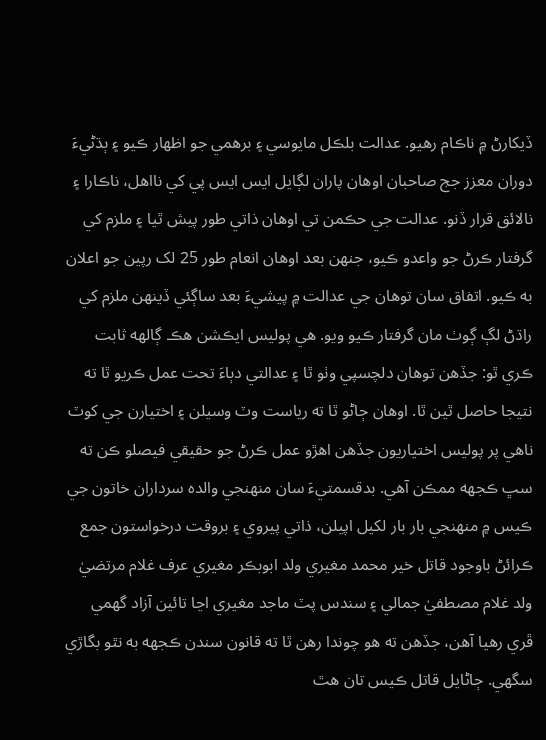ڏيکارڻ ۾ ناڪام رهيو. عدالت بلڪل مايوسي ۽ برهمي جو اظهار ڪيو ۽ ٻڌڻيءَ دوران معزز جج صاحبان اوهان پاران لڳايل ايس ايس پي کي نااهل، ناڪارا ۽ نالائق قرار ڏنو. عدالت جي حڪمن تي اوهان ذاتي طور پيش ٿيا ۽ ملزم کي گرفتار ڪرڻ جو واعدو ڪيو، جنهن بعد اوهان انعام طور 25 لک رپين جو اعلان به ڪيو. اتفاق سان توهان جي عدالت ۾ پيشيءَ بعد ساڳئي ڏينهن ملزم کي راڌڻ لڳ ڳوٺ مان گرفتار ڪيو ويو. هي پوليس ايڪشن هڪ ڳالهه ثابت ڪري ٿو: جڏهن توهان دلچسپي وٺو ٿا ۽ عدالتي دٻاءَ تحت عمل ڪريو ٿا ته نتيجا حاصل ٿين ٿا. اوهان ڄاڻو ٿا ته رياست وٽ وسيلن ۽ اختيارن جي کوٽ ناهي پر پوليس اختياريون جڏهن اهڙو عمل ڪرڻ جو حقيقي فيصلو ڪن ته سڀ ڪجهه ممڪن آهي. بدقسمتيءَ سان منهنجي والده سرداران خاتون جي ڪيس ۾ منهنجي بار بار لکيل اپيلن، ذاتي پيروي ۽ بروقت درخواستون جمع ڪرائڻ باوجود قاتل خير محمد مغيري ولد ابوبڪر مغيري عرف غلام مرتضيٰ ولد غلام مصطفيٰ جمالي ۽ سندس پٽ ماجد مغيري اڃا تائين آزاد گهمي ڦري رهيا آهن، جڏهن ته هو چوندا رهن ٿا ته قانون سندن ڪجهه به نٿو بگاڙي سگهي. ڄاڻايل قاتل ڪيس تان هٿ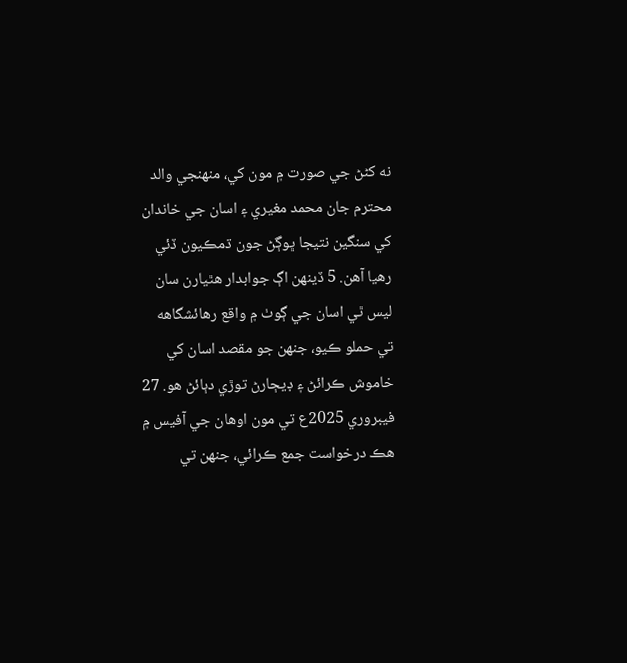نه کڻڻ جي صورت ۾ مون کي، منهنجي والد محترم جان محمد مغيري ۽ اسان جي خاندان کي سنگين نتيجا ڀوڳڻ جون ڌمڪيون ڏئي رهيا آهن. 5 ڏينهن اڳ جوابدار هٿيارن سان ليس ٿي اسان جي ڳوٺ ۾ واقع رهائشگاهه تي حملو ڪيو، جنهن جو مقصد اسان کي خاموش ڪرائڻ ۽ ڊيڄارڻ توڙي دٻائڻ هو. 27 فيبروري 2025ع تي مون اوهان جي آفيس ۾ هڪ درخواست جمع ڪرائي، جنهن تي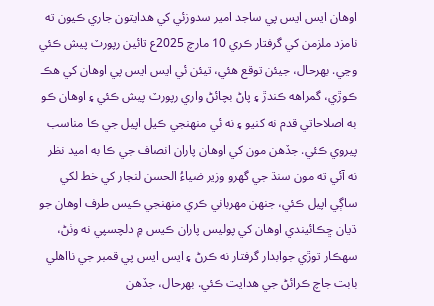اوهان ايس ايس پي ساجد امير سدوزئي کي هدايتون جاري ڪيون ته نامزد ملزمن کي گرفتار ڪري 10 مارچ 2025ع تائين رپورٽ پيش ڪئي وڃي. بهرحال، جيئن توقع هئي، تيئن ئي ايس ايس پي اوهان کي هڪ ڪوڙي، گمراهه ڪندڙ ۽ پاڻ بچائڻ واري رپورٽ پيش ڪئي ۽ اوهان ڪو به اصلاحاتي قدم نه کنيو ۽ نه ئي منهنجي ڪيل اپيل جي ڪا مناسب پيروي ڪئي. جڏهن مون کي اوهان پاران انصاف جي ڪا به اميد نظر نه آئي ته مون سنڌ جي گهرو وزير ضياءُ الحسن لنجار کي خط لکي ساڳي اپيل ڪئي، جنهن مهرباني ڪري منهنجي ڪيس طرف اوهان جو ڌيان ڇڪائيندي اوهان کي پوليس پاران ڪيس ۾ دلچسپي نه وٺڻ، سهڪار توڙي جوابدار گرفتار نه ڪرڻ ۽ ايس ايس پي قمبر جي نااهلي بابت جاچ ڪرائڻ جي هدايت ڪئي. بهرحال، جڏهن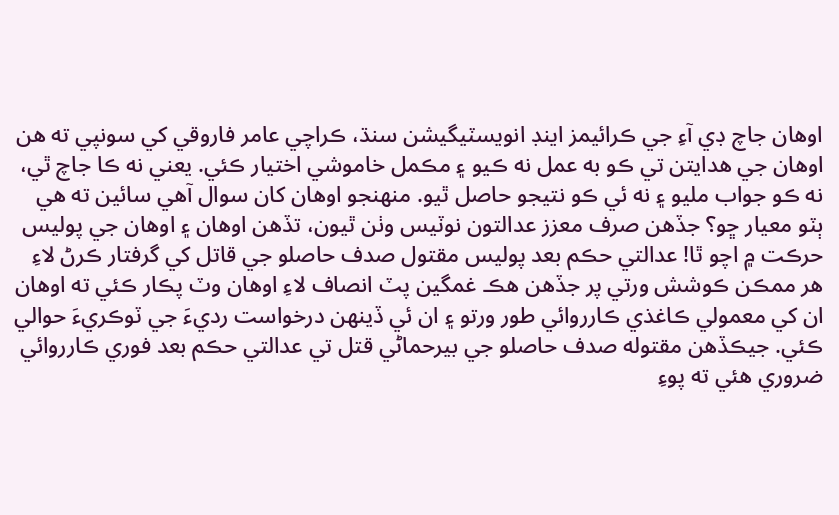اوهان جاچ ڊي آءِ جي ڪرائيمز اينڊ انويسٽيگيشن سنڌ، ڪراچي عامر فاروقي کي سونپي ته هن اوهان جي هدايتن تي ڪو به عمل نه ڪيو ۽ مڪمل خاموشي اختيار ڪئي. يعني نه ڪا جاچ ٿي، نه ڪو جواب مليو ۽ نه ئي ڪو نتيجو حاصل ٿيو. منهنجو اوهان کان سوال آهي سائين ته هي ٻٽو معيار ڇو؟ جڏهن صرف معزز عدالتون نوٽيس وٺن ٿيون، تڏهن اوهان ۽ اوهان جي پوليس حرڪت ۾ اچو ٿا! عدالتي حڪم بعد پوليس مقتول صدف حاصلو جي قاتل کي گرفتار ڪرڻ لاءِ هر ممڪن ڪوشش ورتي پر جڏهن هڪ غمگين پٽ انصاف لاءِ اوهان وٽ پڪار ڪئي ته اوهان ان کي معمولي ڪاغذي ڪارروائي طور ورتو ۽ ان ئي ڏينهن درخواست رديءَ جي ٽوڪريءَ حوالي ڪئي. جيڪڏهن مقتوله صدف حاصلو جي بيرحماڻي قتل تي عدالتي حڪم بعد فوري ڪارروائي ضروري هئي ته پوءِ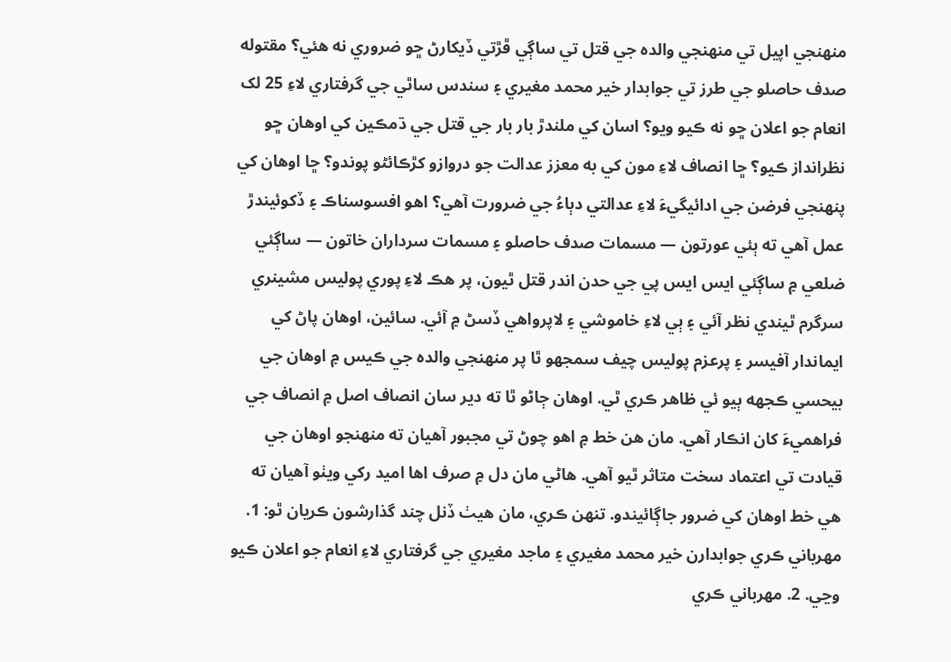منهنجي اپيل تي منهنجي والده جي قتل تي ساڳي ڦڙتي ڏيکارڻ ڇو ضروري نه هئي؟ مقتوله صدف حاصلو جي طرز تي جوابدار خير محمد مغيري ۽ سندس ساٿي جي گرفتاري لاءِ 25 لک انعام جو اعلان ڇو نه ڪيو ويو؟ اسان کي ملندڙ بار بار جي قتل جي ڌمڪين کي اوهان ڇو نظرانداز ڪيو؟ ڇا انصاف لاءِ مون کي به معزز عدالت جو دروازو کڙڪائڻو پوندو؟ ڇا اوهان کي پنهنجي فرضن جي ادائيگيءَ لاءِ عدالتي دٻاءُ جي ضرورت آهي؟ اهو افسوسناڪ ۽ ڏکوئيندڙ عمل آهي ته ٻئي عورتون — مسمات صدف حاصلو ۽ مسمات سرداران خاتون — ساڳئي ضلعي ۾ ساڳئي ايس ايس پي جي حدن اندر قتل ٿيون، پر هڪ لاءِ پوري پوليس مشينري سرگرم ٿيندي نظر آئي ۽ ٻي لاءِ خاموشي ۽ لاپرواهي ڏسڻ ۾ آئي. سائين، اوهان پاڻ کي ايماندار آفيسر ۽ پرعزم پوليس چيف سمجهو ٿا پر منهنجي والده جي ڪيس ۾ اوهان جي بيحسي ڪجهه ٻيو ئي ظاهر ڪري ٿي. اوهان ڄاڻو ٿا ته دير سان انصاف اصل ۾ انصاف جي فراهميءَ کان انڪار آهي. مان هن خط ۾ اهو چوڻ تي مجبور آهيان ته منهنجو اوهان جي قيادت تي اعتماد سخت متاثر ٿيو آهي. هاڻي مان دل ۾ صرف اها اميد رکي ويٺو آهيان ته هي خط اوهان کي ضرور جاڳائيندو. تنهن ڪري، مان هيٺ ڏنل چند گذارشون ڪريان ٿو: 1. مهرباني ڪري جوابدارن خير محمد مغيري ۽ ماجد مغيري جي گرفتاري لاءِ انعام جو اعلان ڪيو وڃي. 2. مهرباني ڪري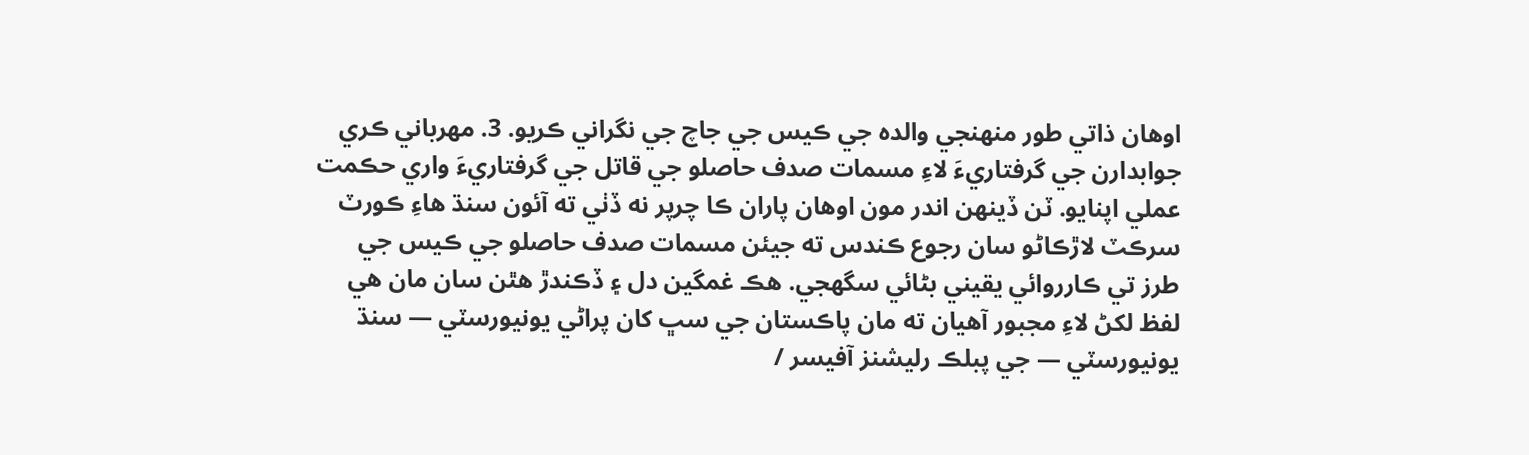اوهان ذاتي طور منهنجي والده جي ڪيس جي جاچ جي نگراني ڪريو. 3. مهرباني ڪري جوابدارن جي گرفتاريءَ لاءِ مسمات صدف حاصلو جي قاتل جي گرفتاريءَ واري حڪمت عملي اپنايو. ٽن ڏينهن اندر مون اوهان پاران ڪا چرپر نه ڏٺي ته آئون سنڌ هاءِ ڪورٽ سرڪٽ لاڙڪاڻو سان رجوع ڪندس ته جيئن مسمات صدف حاصلو جي ڪيس جي طرز تي ڪارروائي يقيني بڻائي سگهجي. هڪ غمگين دل ۽ ڏڪندڙ هٿن سان مان هي لفظ لکڻ لاءِ مجبور آهيان ته مان پاڪستان جي سڀ کان پراڻي يونيورسٽي — سنڌ يونيورسٽي — جي پبلڪ رليشنز آفيسر /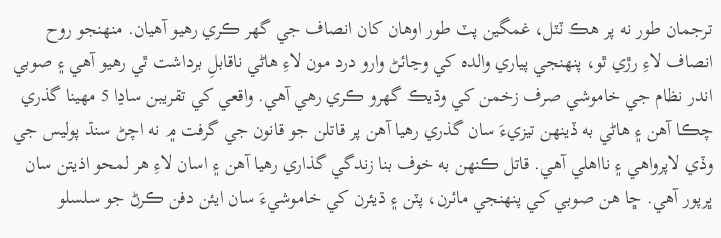ترجمان طور نه پر هڪ ٽٽل، غمگين پٽ طور اوهان کان انصاف جي گهر ڪري رهيو آهيان. منهنجو روح انصاف لاءِ رڙي ٿو، پنهنجي پياري والده کي وڃائڻ وارو درد مون لاءِ هاڻي ناقابلِ برداشت ٿي رهيو آهي ۽ صوبي اندر نظام جي خاموشي صرف زخمن کي وڌيڪ گهرو ڪري رهي آهي. واقعي کي تقريبن ساڍا 5 مهينا گذري چڪا آهن ۽ هاڻي به ڏينهن تيزيءَ سان گذري رهيا آهن پر قاتلن جو قانون جي گرفت ۾ نه اچڻ سنڌ پوليس جي وڏي لاپرواهي ۽ نااهلي آهي. قاتل ڪنهن به خوف بنا زندگي گذاري رهيا آهن ۽ اسان لاءِ هر لمحو اذيتن سان ڀرپور آهي. ڇا هن صوبي کي پنهنجي مائرن، پٽن ۽ ڌيئرن کي خاموشيءَ سان ايئن دفن ڪرڻ جو سلسلو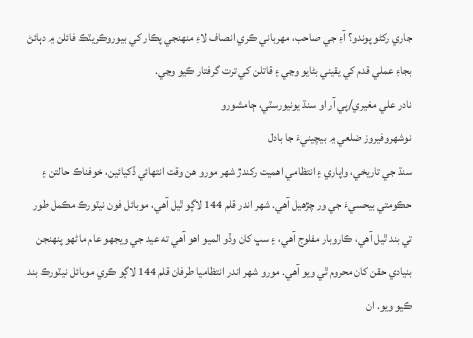جاري رکڻو پوندو؟ آءِ جي صاحب، مهرباني ڪري انصاف لاءِ منهنجي پڪار کي بيوروڪريٽڪ فائلن ۾ دٻائڻ بجاءِ عملي قدم کي يقيني بڻايو وڃي ۽ قاتلن کي ترت گرفتار ڪيو وڃي.
نادر علي مغيري/پي آر او سنڌ يونيورسٽي، ڄامشورو
نوشهروفيروز ضلعي ۾ بيچينيءَ جا بادل
سنڌ جي تاريخي، واپاري ۽ انتظامي اهميت رکندڙ شھر مورو هن وقت انتهائي ڏکيائين، خوفناڪ حالتن ۽ حڪومتي بيحسيءَ جي ور چڙهيل آھي. شھر اندر قلم 144 لاڳو ٿيل آهي، موبائل فون نيٽورڪ مڪمل طور تي بند ٿيل آهي، ڪاروبار مفلوج آهي، ۽ سڀ کان وڏو الميو اهو آهي ته عيد جي ويجهو عام ماڻهو پنهنجن بنيادي حقن کان محروم ٿي ويو آهي. مورو شھر اندر انتظاميا طرفان قلم 144 لاڳو ڪري موبائل نيٽورڪ بند ڪيو ويو. ان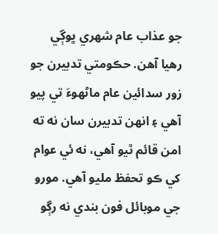جو عذاب عام شهري ڀوڳي رهيا آهن. حڪومتي تدبيرن جو زور سدائين عام ماڻهوءَ تي پيو آهي ۽ انهن تدبيرن سان نه ته امن قائم ٿيو آهي، نه ئي عوام کي ڪو تحفظ مليو آهي. مورو جي موبائل فون بندي نه رڳو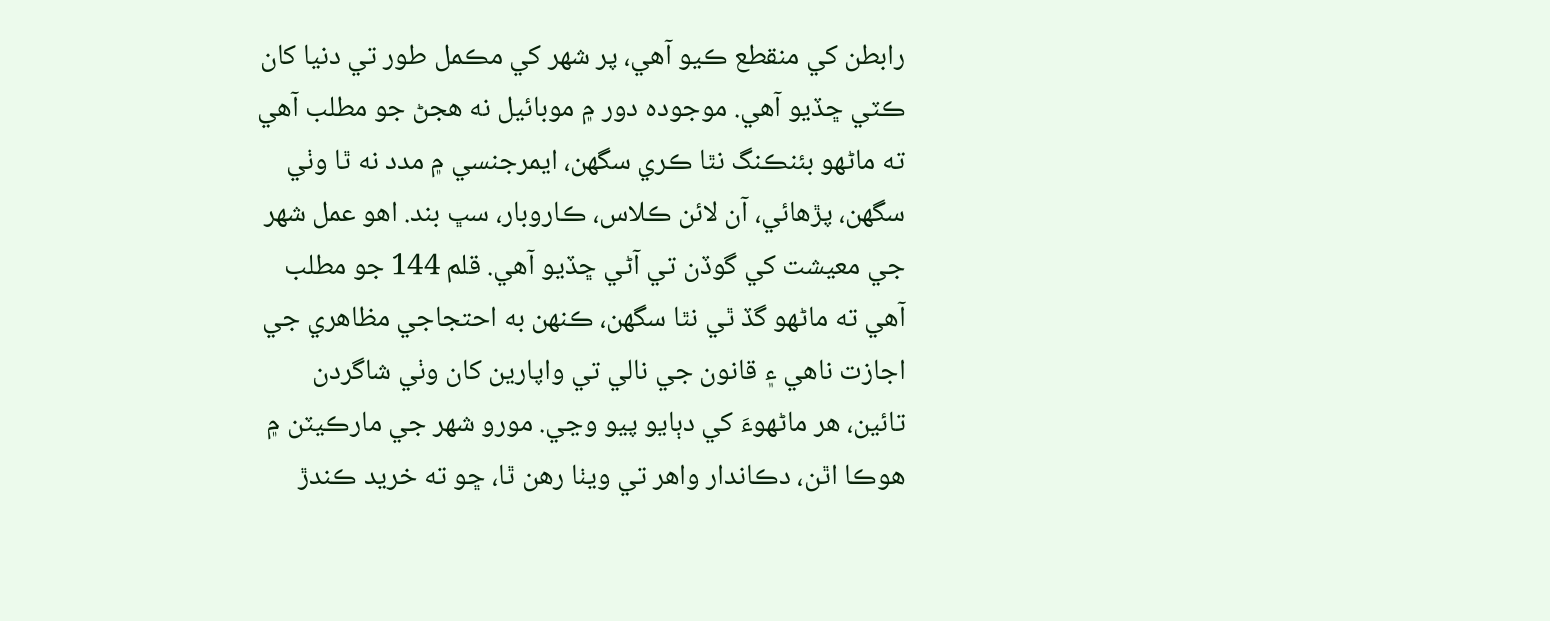رابطن کي منقطع ڪيو آهي، پر شهر کي مڪمل طور تي دنيا کان ڪٽي ڇڏيو آهي. موجوده دور ۾ موبائيل نه هجڻ جو مطلب آهي ته ماڻهو بئنڪنگ نٿا ڪري سگهن، ايمرجنسي ۾ مدد نه ٿا وٺي سگهن، پڙهائي، آن لائن ڪلاس، ڪاروبار، سڀ بند. اهو عمل شھر جي معيشت کي گوڏن تي آڻي ڇڏيو آهي. قلم 144 جو مطلب آهي ته ماڻهو گڏ ٿي نٿا سگهن، ڪنهن به احتجاجي مظاهري جي اجازت ناهي ۽ قانون جي نالي تي واپارين کان وٺي شاگردن تائين، هر ماڻهوءَ کي دٻايو پيو وڃي. مورو شھر جي مارڪيٽن ۾ هوڪا اٿن، دڪاندار واهر تي ويٺا رهن ٿا، ڇو ته خريد ڪندڙ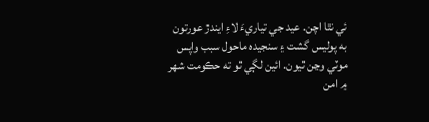ئي نٿا اچن. عيد جي تياريءَ لاءِ ايندڙ عورتون به پوليس گشت ۽ سنجيده ماحول سبب واپس موٽي وڃن ٿيون. ائين لڳي ٿو ته حڪومت شهر ۾ امن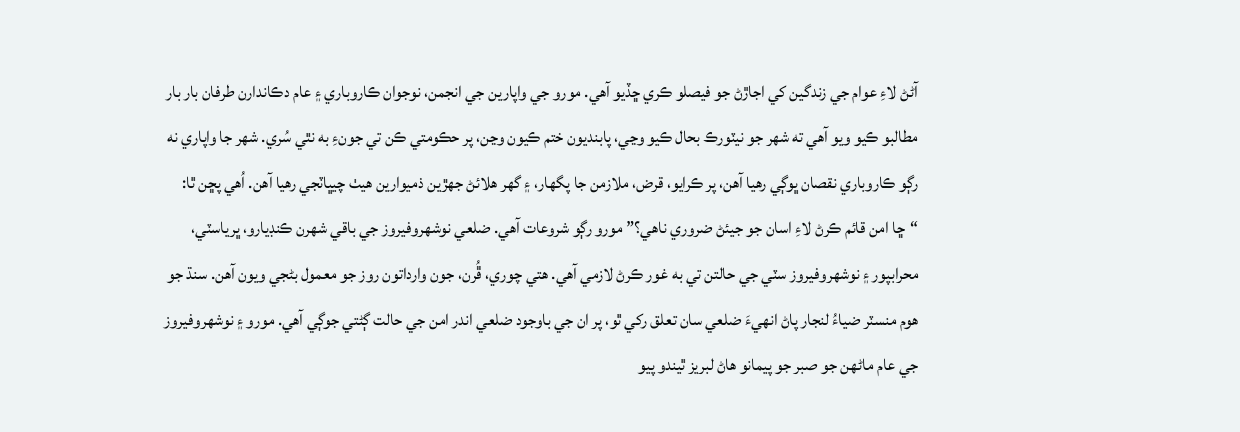آڻڻ لاءِ عوام جي زندگين کي اجاڙڻ جو فيصلو ڪري ڇڏيو آهي. مورو جي واپارين جي انجمن، نوجوان ڪاروباري ۽ عام دڪاندارن طرفان بار بار مطالبو ڪيو ويو آهي ته شھر جو نيٽورڪ بحال ڪيو وڃي، پابنديون ختم ڪيون وڃن، پر حڪومتي ڪن تي جونءِ به نٿي سُري. شھر جا واپاري نه رڳو ڪاروباري نقصان ڀوڳي رهيا آهن، پر ڪرايو، قرض، ملازمن جا پگهار، ۽ گهر هلائڻ جهڙين ذميوارين هيٺ چيڀاٽجي رهيا آهن. اُهي پڇن ٿا: “ڇا امن قائم ڪرڻ لاءِ اسان جو جيئڻ ضروري ناهي؟” مورو رڳو شروعات آهي. ضلعي نوشهروفيروز جي باقي شھرن ڪنڊيارو، ڀرياسٽي، محرابپور ۽ نوشهروفيروز سٽي جي حالتن تي به غور ڪرڻ لازمي آهي. هتي چوري، ڦُرن، جون وارداتون روز جو معمول بڻجي ويون آهن. سنڌ جو هوم منسٽر ضياءُ لنجار پاڻ انهيءَ ضلعي سان تعلق رکي ٿو، پر ان جي باوجود ضلعي اندر امن جي حالت ڳڻتي جوڳي آهي. مورو ۽ نوشهروفيروز جي عام ماڻهن جو صبر جو پيمانو هاڻ لبريز ٿيندو پيو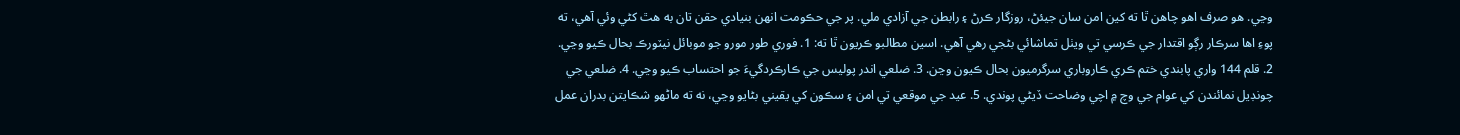وڃي. هو صرف اهو چاهن ٿا ته کين امن سان جيئڻ، روزگار ڪرڻ ۽ رابطن جي آزادي ملي. پر جي حڪومت انهن بنيادي حقن تان به هٿ کڻي وئي آهي، ته پوءِ اها سرڪار رڳو اقتدار جي ڪرسي تي ويٺل تماشائي بڻجي رهي آهي. اسين مطالبو ڪريون ٿا ته: 1. فوري طور مورو جو موبائل نيٽورڪ بحال ڪيو وڃي. 2. قلم 144 واري پابندي ختم ڪري ڪاروباري سرگرميون بحال ڪيون وڃن. 3. ضلعي اندر پوليس جي ڪارڪردگيءَ جو احتساب ڪيو وڃي. 4. ضلعي جي چونڊيل نمائندن کي عوام جي وچ ۾ اچي وضاحت ڏيڻي پوندي. 5. عيد جي موقعي تي امن ۽ سڪون کي يقيني بڻايو وڃي، نه ته ماڻهو شڪايتن بدران عمل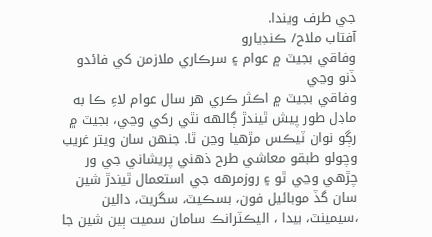جي طرف ويندا.
آفتاب ملاح/ ڪنڊيارو
وفاقي بجيٽ ۾ عوام ۽ سرڪاري ملازمن کي فائدو ڏنو وڃي
وفاقي بجيٽ ۾ اڪثر ڪري هر سال عوام لاءِ ڪا به ماڊل طور پيش ٿيندڙ ڳالهه نٿي رکي وڃي، بجيٽ ۾ رڳو نوان ٽيڪس مڙهيا وڃن ٿا. جنهن سان ويتر غريب وچولو طبقو معاشي طرح ذهني پريشاني جي ور چڙهي وڃي ٿو ۽ روزمرهه جي استعمال ٿيندڙ شين سان گڏ موبائيل فون، بسڪيٽ، سگريٽ، دالين ،سيمينٽ، بيدا ، اليڪٽرانڪ سامان سميت ٻين شين جا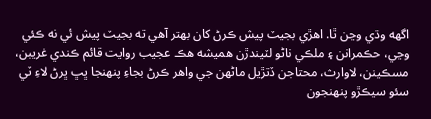اگهه وڌي وڃن ٿا. اهڙي بجيٽ پيش ڪرڻ کان بهتر آهي ته بجيٽ پيش ئي نه ڪئي وڃي، حڪمرانن ۽ ملڪي ناڻو لٽيندڙن هميشه هڪ عجيب روايت قائم ڪندي غريبن، مسڪينن، لاوارث، محتاجن ڏتڙيل ماڻهن جي واهر ڪرڻ بجاءِ پنهنجا ڀڀ ڀرڻ لاءِ ٽي سئو سيڪڙو پنهنجون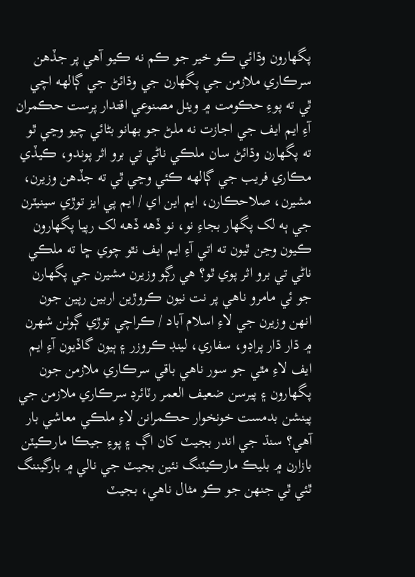پگهارون وڌائي ڪو خير جو ڪم نه ڪيو آهي پر جڏهن سرڪاري ملازمن جي پگهارن جي وڌائڻ جي ڳالھه اچي ٿي ته پوءِ حڪومت ۾ ويٺل مصنوعي اقتدار پرست حڪمران آءِ ايم ايف جي اجازت نه ملڻ جو بهانو بڻائي چيو وڃي ٿو ته پگهارن وڌائڻ سان ملڪي ناڻي تي برو اثر پوندو، ڪيڏي مڪاري فريب جي ڳالھه ڪئي وڃي ٿي ته جڏهن وزيرن، مشيرن، صلاحڪارن، ايم اين اي / ايم پي ايز توڙي سينيٽرن جي ٻه لک پگهار بجاءِ نو، نو ڏهه ڏهه لک رپيا پگهارون ڪيون وڃن ٿيون ته اتي آءِ ايم ايف نٿو چوي ڇا ته ملڪي ناڻي تي برو اثر پوي ٿو؟ هي رڳو وزيرن مشيرن جي پگهارن جو ئي مامرو ناهي پر نت نيون ڪروڙين اربين رپين جون انهن وزيرن جي لاءِ اسلام آباد / ڪراچي توڙي ڳوٺن شهرن ۾ ڌار ڌار پراڊو، سفاري، لينڊ ڪروزر ۽ ٻيون گاڏيون آءِ ايم ايف لاءِ مٿي جو سور ناهي باقي سرڪاري ملازمن جون پگهارون ۽ پيرسن ضعيف العمر رٽائرڊ سرڪاري ملازمن جي پينشن بدمست خونخوار حڪمرانن لاءِ ملڪي معاشي بار آهي؟ سنڌ جي اندر بجيٽ کان اڳ ۽ پوءِ جيڪا مارڪيٽن بازارن ۾ بليڪ مارڪيٽنگ نئين بجيٽ جي نالي ۾ بارگيننگ ٿئي ٿي جنهن جو ڪو مثال ناهي، بجيٽ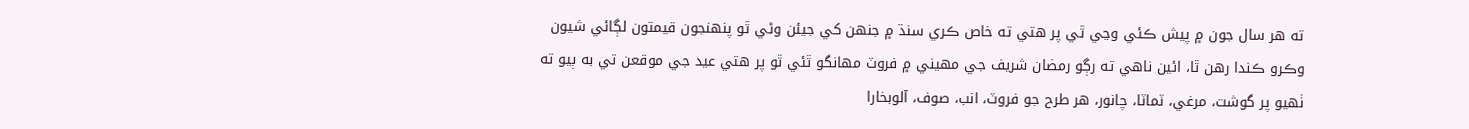ته هر سال جون ۾ پيش ڪئي وڃي ٿي پر هتي ته خاص ڪري سنڌ ۾ جنهن کي جيئن وڻي ٿو پنهنجون قيمتون لڳائي شيون وڪرو ڪندا رهن ٿا، ائين ناهي ته رڳو رمضان شريف جي مهيني ۾ فروٽ مهانگو ٿئي ٿو پر هتي عيد جي موقعن تي به ٻيو ته ٺهيو پر گوشت، مرغي، ٽماٽا، چانور، هر طرح جو فروٽ، انب، صوف، آلوبخارا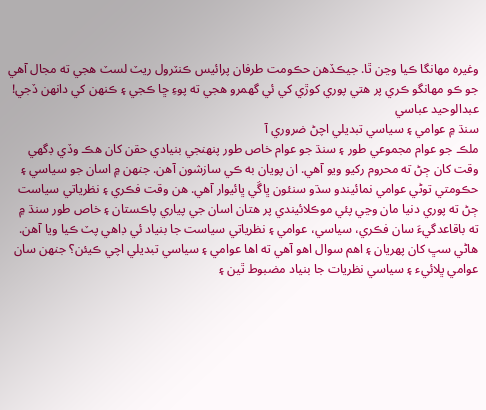وغيره مهانگا ڪيا وڃن ٿا. جيڪڏهن حڪومت طرفان پرائيس ڪنٽرول ريٽ لسٽ هجي ته مجال آهي جو ڪو مهانگو ڪري پر هتي پوري کوڙي کي ئي گهمرو هجي ته پوءِ ڇا ڪجي ۽ ڪنهن کي دانهن ڏجي!
عبدالوحيد عباسي
سنڌ ۾ عوامي ۽ سياسي تبديلي اچڻ ضروري آ
ملڪ جو عوام مجموعي طور ۽ سنڌ جو عوام خاص طور پنهنجي بنيادي حقن کان هڪ وڏي ڊگهي وقت کان ڄڻ ته محروم رکيو ويو آھي. ان پويان به ڪي سازشون آھن. جنهن ۾ اسان جو سياسي ۽ حڪومتي توڻي عوامي نمائيندو سڌو سنئون ڀاڱي ڀائيوار آھي. هن وقت فڪري ۽ نظرياتي سياست ڄڻ ته پوري دنيا مان وڃي پئي موڪلائيندي پر هتان اسان جي پياري پاڪستان ۽ خاص طور سنڌ ۾ ته باقاعدگيءَ سان فڪري، سياسي، عوامي ۽ نظرياتي سياست جا بنياد ئي ڊاهي پٽ ڪيا ويا آھن. هاڻي سڀ کان پهريان ۽ اهم سوال اهو آھي ته اها عوامي ۽ سياسي تبديلي اچي ڪيئن؟ جنهن سان عوامي ڀلائيء ۽ سياسي نظريات جا بنياد مضبوط ٿين ۽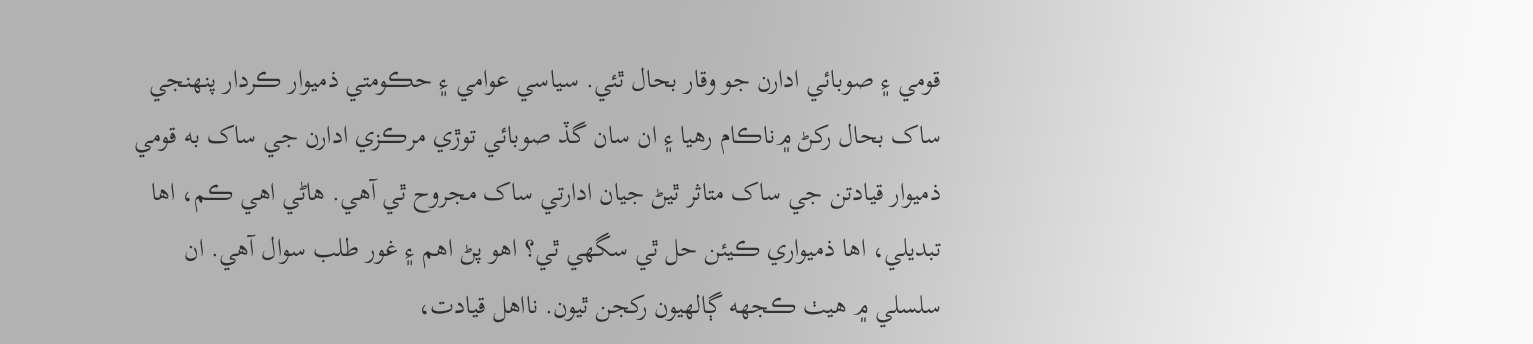قومي ۽ صوبائي ادارن جو وقار بحال ٿئي. سياسي عوامي ۽ حڪومتي ذميوار ڪردار پنهنجي ساک بحال رکڻ ۾ناڪام رهيا ۽ ان سان گڏ صوبائي توڙي مرڪزي ادارن جي ساک به قومي ذميوار قيادتن جي ساک متاثر ٿيڻ جيان ادارتي ساک مجروح ٿي آھي. هاڻي اهي ڪم، اها تبديلي، اها ذميواري ڪيئن حل ٿي سگهي ٿي؟ اهو پڻ اهم ۽ غور طلب سوال آھي. ان سلسلي ۾ هيٺ ڪجھه ڳالهيون رکجن ٿيون. نااهل قيادت،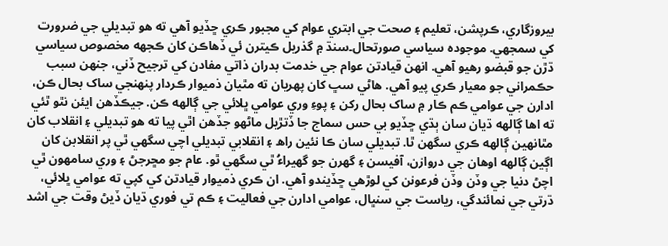بيروزگاري، ڪرپشن، تعليم ۽ صحت جي ابتري عوام کي مجبور ڪري ڇڏيو آهي ته هو تبديلي جي ضرورت کي سمجهي. موجوده سياسي صورتحال۔سنڌ ۾ گذريل ڪيترن ئي ڏهاڪن کان ڪجهه مخصوص سياسي ڌڙن جو قبضو رهيو آهي. انهن قيادتن عوام جي خدمت بدران ذاتي مفادن کي ترجيح ڏني، جنهن سبب حڪمراني جو معيار ڪري پيو آھي. هاڻي سڀ کان پهريان ته مٿيان ذميوار ڪردار پنهنجي ساک بحال ڪن، ادارن جي عوامي ڪم ڪار ۾ ساک بحال رکن ۽ پوءِ وري عوامي ڀلائي جي ڳالھه ڪن. جيڪڏهن ايئن نٿو ٿئي ته اها ڳالھه ڌيان سان ٻڌي ڇڏيو بي حس سماج جا ڏتڙيل ماڻھو جڏهن اٿي پيا ته هو تبديلي ۽ انقلاب کان مٿانهين ڳالھه ڪري سگهن ٿا. تبديلي سان ڪا نئين راھ ۽ انقلابي تبديلي اچي سگهي ٿي پر انقلابن کان اڳين ڳالھه اوهان جي دروازن، آفيسن ۽ گهرن جو گهيراءُ ٿي سگهي ٿو. عام جو مڇرجڻ ۽ وري سامهون ٿي اچڻ دنيا جي وڏن وڏن فرعونن کي لوڙھي ڇڏيندو آھي. ان ڪري ذميوار قيادتن کي کپي ته عوامي ڀلائي، ڌرتي جي نمائندگي، رياست جي سنڀال، عوامي ادارن جي فعاليت ۽ ڪم تي فوري ڌيان ڏيڻ وقت جي اشد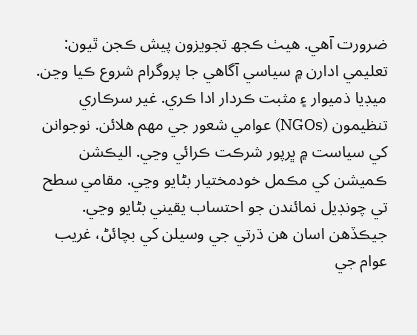ضرورت آھي. هيٺ ڪجھ تجويزون پيش ڪجن ٿيون: تعليمي ادارن ۾ سياسي آگاهي جا پروگرام شروع ڪيا وڃن. ميڊيا ذميوار ۽ مثبت ڪردار ادا ڪري. غير سرڪاري تنظيمون (NGOs) عوامي شعور جي مهم هلائن. نوجوانن کي سياست ۾ ڀرپور شرڪت ڪرائي وڃي. اليڪشن ڪميشن کي مڪمل خودمختيار بڻايو وڃي. مقامي سطح تي چونڊيل نمائندن جو احتساب يقيني بڻايو وڃي. جيڪڏهن اسان هن ڌرتي جي وسيلن کي بچائڻ، غريب عوام جي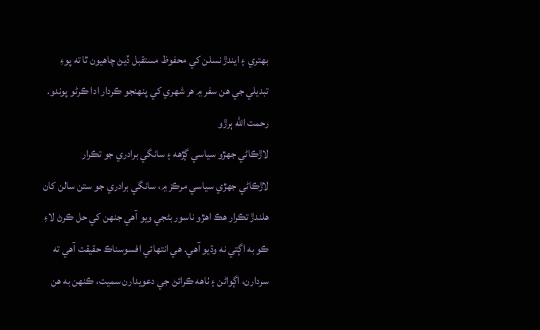بهتري ۽ ايندڙ نسلن کي محفوظ مستقبل ڏيڻ چاهيون ٿا ته پوءِ تبديلي جي هن سفر ۾ هر شهري کي پنهنجو ڪردار ادا ڪرڻو پوندو.
رحمت الله ٻرڙو
لاڙڪاڻي جهڙو سياسي ڳڙهه ۽ سانگي برادري جو تڪرار
لاڙڪاڻي جهڙي سياسي مرڪز ۾، سانگي برادري جو ستن سالن کان هلندڙ تڪرار هڪ اهڙو ناسور بڻجي ويو آهي جنهن کي حل ڪرڻ لاءِ ڪو به اڳتي نه وڌيو آهي. هي انتهائي افسوسناڪ حقيقت آهي ته سردارن، اڳواڻن ۽ ٺاهه ڪرائڻ جي دعويدارن سميت، ڪنهن به هن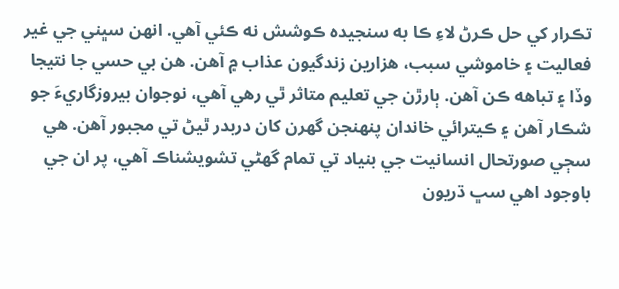تڪرار کي حل ڪرڻ لاءِ ڪا به سنجيده ڪوشش نه ڪئي آهي. انهن سڀني جي غير فعاليت ۽ خاموشي سبب، هزارين زندگيون عذاب ۾ آهن. هن بي حسي جا نتيجا وڏا ۽ تباهه ڪن آهن. ٻارڙن جي تعليم متاثر ٿي رهي آهي، نوجوان بيروزگاريءَ جو شڪار آهن ۽ ڪيترائي خاندان پنهنجن گهرن کان دربدر ٿيڻ تي مجبور آهن. هي سڄي صورتحال انسانيت جي بنياد تي تمام گهڻي تشويشناڪ آهي، پر ان جي باوجود اهي سڀ ڌريون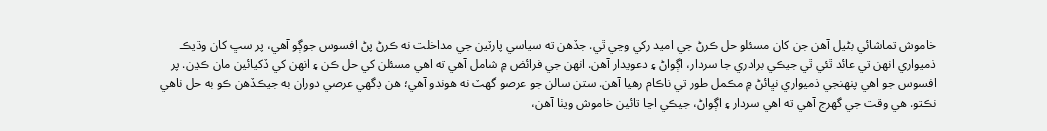خاموش تماشائي بڻيل آهن جن کان مسئلو حل ڪرڻ جي اميد رکي وڃي ٿي. جڏهن ته سياسي پارٽين جي مداخلت نه ڪرڻ پڻ افسوس جوڳو آهي، پر سڀ کان وڌيڪ ذميواري انهن تي عائد ٿئي ٿي جيڪي برادري جا سردار، اڳواڻ ۽ دعويدار آهن. انهن جي فرائض ۾ شامل آهي ته اهي مسئلن کي حل ڪن ۽ انهن کي ڏکيائين مان ڪڍن. پر افسوس جو اهي پنهنجي ذميواري نڀائڻ ۾ مڪمل طور تي ناڪام رهيا آهن. ستن سالن جو عرصو گهٽ نه هوندو آهي؛ هن ڊگهي عرصي دوران به جيڪڏهن ڪو به حل ناهي نڪتو. هي وقت جي گهرج آهي ته اهي سردار ۽ اڳواڻ، جيڪي اڃا تائين خاموش ويٺا آهن،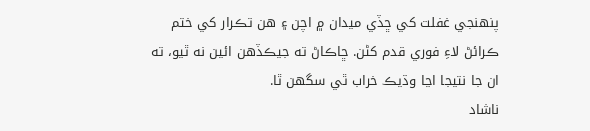پنهنجي غفلت کي ڇڏي ميدان ۾ اچن ۽ هن تڪرار کي ختم ڪرائڻ لاءِ فوري قدم کڻن. ڇاڪاڻ ته جيڪڏهن ائين نه ٿيو، ته ان جا نتيجا اڃا وڌيڪ خراب ٿي سگهن ٿا.
ناشاد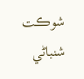شوڪت شنباڻي